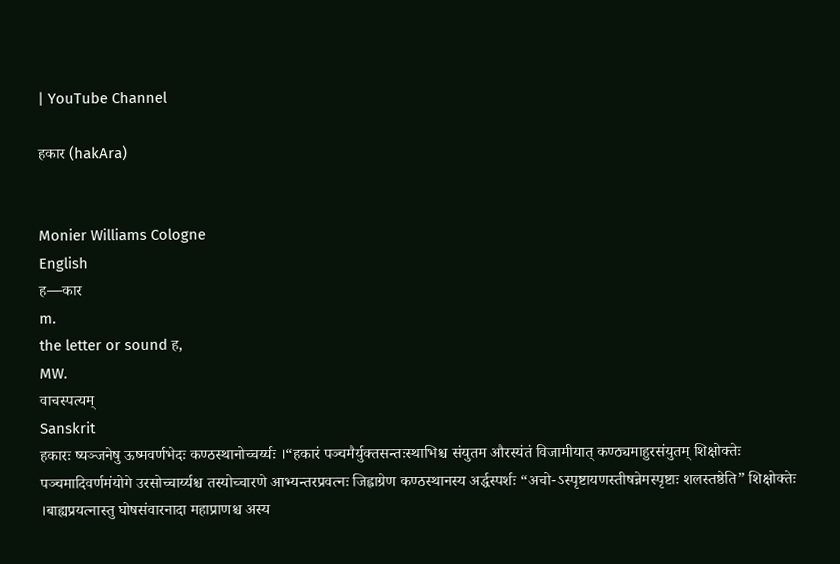| YouTube Channel

हकार (hakAra)


Monier Williams Cologne
English
ह—कार
m.
the letter or sound ह,
MW.
वाचस्पत्यम्
Sanskrit
हकारः ष्यञ्जनेषु ऊष्मवर्णभेदः कण्ठस्थानोच्चर्य्यः ।“हकारं पञ्चमैर्युक्तसन्तःस्थाभिश्च संयुतम औरस्यंतं विजामीयात् कण्ठ्यमाहुरसंयुतम् शिक्षोक्तेः पञ्चमादिवर्णमंयोगे उरसोच्चार्य्यश्च तस्योच्चारणे आभ्यन्तरप्रवत्नः जिह्वाग्रेण कण्ठस्थानस्य अर्द्धस्पर्शः “अचो-ऽस्पृष्टायणस्तीषन्नेमस्पृष्टाः शलस्तष्ठेति” शिक्षोक्तेः ।बाह्यप्रयत्नास्तु घोषसंवारनादा महाप्राणश्च अस्य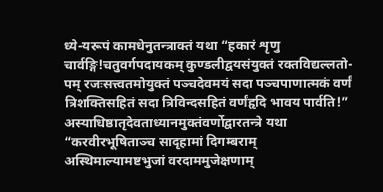ध्ये-यरूपं कामधेनुतन्त्राक्तं यथा “हकारं शृणु चार्वङ्गि!चतुवर्गपदायकम् कुण्डलीद्वयसंयुक्तं रक्तविद्यल्लतो-पम् रजःसत्त्वतमोयुक्तं पञ्चदेवमयं सदा पञ्चपाणात्मकं वर्णं त्रिशक्तिसहितं सदा त्रिविन्दसहितं वर्णंहृदि भावय पार्वति!” अस्याधिष्ठातृदेवताध्यानमुक्तंवर्णोद्वारतन्त्रे यथा “करवीरभूषिताञ्च सादृहामां दिगम्बराम् अस्थिमाल्यामष्टभुजां वरदाममुजेक्षणाम्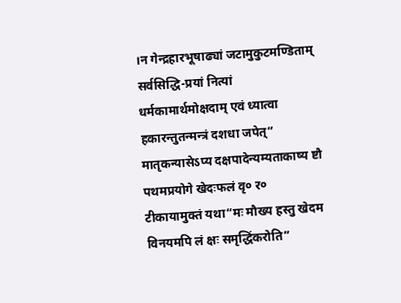।न गेन्द्रहारभूषाढ्यां जटामुकुटमण्डिताम् सर्वसिद्धि-प्रयां नित्यां धर्मकामार्थमोक्षदाम् एवं ध्यात्वा हकारन्तुतन्मन्त्रं दशधा जपेत्” मातृकन्यासेऽप्य दक्षपादेन्यम्यताकाष्य ष्टौ पथमप्रयोगे खेदःफलं वृ० र० टीकायामुक्तं यथा“मः मौख्य हस्तु खेदम विनयमपि लं क्षः समृद्धिंकरोति”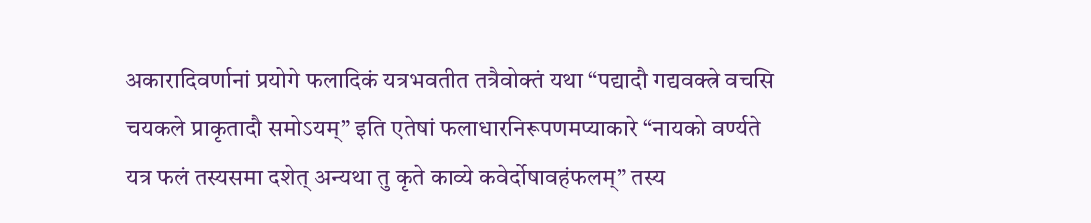अकारादिवर्णानां प्रयोगे फलादिकं यत्रभवतीत तत्रैवोक्तं यथा “पद्यादौ गद्यवक्त्रे वचसि चयकले प्राकृतादौ समोऽयम्” इति एतेषां फलाधारनिरूपणमप्याकारे “नायको वर्ण्यते यत्र फलं तस्यसमा दशेत् अन्यथा तु कृते काव्ये कवेर्दोषावहंफलम्” तस्य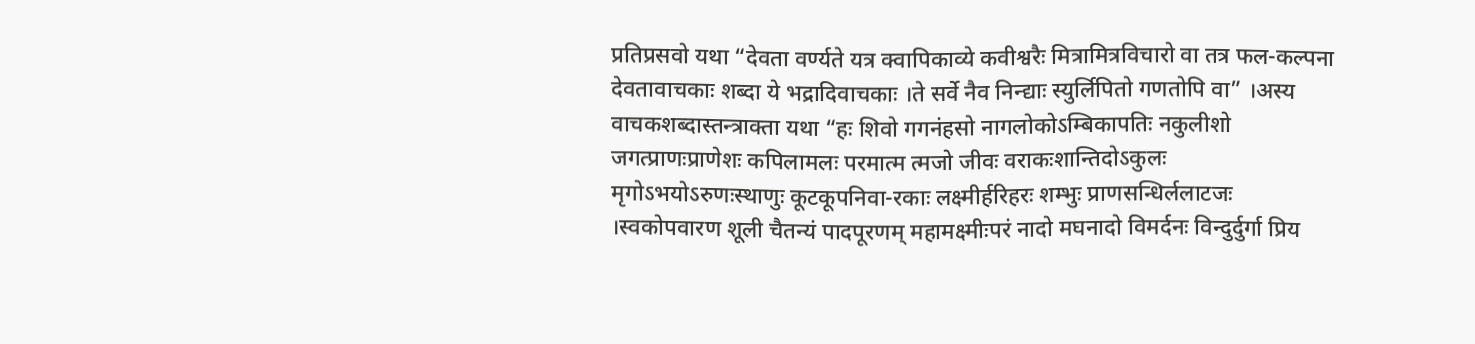प्रतिप्रसवो यथा “देवता वर्ण्यते यत्र क्वापिकाव्ये कवीश्वरैः मित्रामित्रविचारो वा तत्र फल-कल्पना देवतावाचकाः शब्दा ये भद्रादिवाचकाः ।ते सर्वे नैव निन्द्याः स्युर्लिपितो गणतोपि वा” ।अस्य वाचकशब्दास्तन्त्राक्ता यथा “हः शिवो गगनंहसो नागलोकोऽम्बिकापतिः नकुलीशो जगत्प्राणःप्राणेशः कपिलामलः परमात्म त्मजो जीवः वराकःशान्तिदोऽकुलः मृगोऽभयोऽरुणःस्थाणुः कूटकूपनिवा-रकाः लक्ष्मीर्हरिहरः शम्भुः प्राणसन्धिर्ललाटजः ।स्वकोपवारण शूली चैतन्यं पादपूरणम् महामक्ष्मीःपरं नादो मघनादो विमर्दनः विन्दुर्दुर्गा प्रिय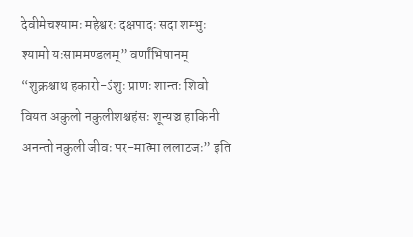देवीमेचश्यामः महेश्वरः दक्षपादः सदा शम्भुः श्यामो यःसाममण्डलम्” वर्णांभिषानम् “शुक्रश्चाथ हकारो-ऽंशुः प्राणः शान्तः शिवो वियत अकुलो नकुलीशश्चहंसः शून्यञ्च हाकिनी अनन्तो नकुली जीवः पर-मात्मा ललाटजः” इति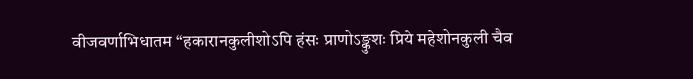वीजवर्णाभिधातम “हकारानकुलीशोऽपि हंसः प्राणोऽङ्कुशः प्रिये महेशोनकुली चैव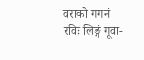वराको गगनं रविः लिङ्गं गूवा-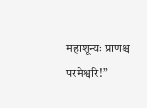महाशून्यः प्राणश्च परमेश्वरि!”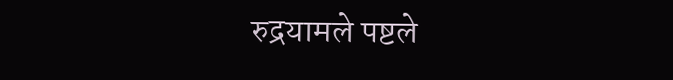रुद्रयामले पष्टले